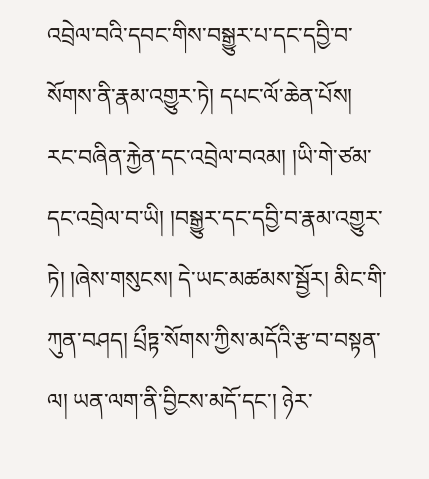འབྲེལ་བའི་དབང་གིས་བསྒྱུར་པ་དང་དབྱི་བ་སོགས་ནི་རྣམ་འགྱུར་ཏེ། དཔང་ལོ་ཆེན་པོས། རང་བཞིན་རྐྱེན་དང་འབྲེལ་བའམ། །ཡི་གེ་ཙམ་དང་འབྲེལ་བ་ཡི། །བསྒྱུར་དང་དབྱི་བ་རྣམ་འགྱུར་ཏེ། །ཞེས་གསུངས། དེ་ཡང་མཚམས་སྦྱོར། མིང་གི་ཀུན་བཤད། པྲྀཏྟ་སོགས་ཀྱིས་མདོའི་རྩ་བ་བསྟན་ལ། ཡན་ལག་ནི་བྱིངས་མདོ་དང་། ཉེར་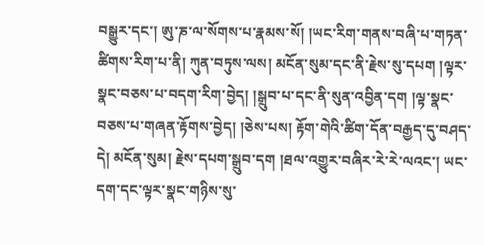བསྒྱུར་དང་། ཨུ་ཎ་ལ་སོགས་པ་རྣམས་སོ། །ཡང་རིག་གནས་བཞི་པ་གཏན་ཚིགས་རིག་པ་ནི། ཀུན་བཏུས་ལས། མངོན་སུམ་དང་ནི་རྗེས་སུ་དཔག །ལྟར་སྣང་བཅས་པ་བདག་རིག་བྱེད། །སྒྲུབ་པ་དང་ནི་སུན་འབྱིན་དག །ལྟ་སྣང་བཅས་པ་གཞན་རྟོགས་བྱེད། །ཅེས་པས། རྟོག་གེའི་ཚིག་དོན་བརྒྱད་དུ་བཤད་དེ། མངོན་སུམ། རྗེས་དཔག་སྒྲུབ་དག །ཐལ་འགྱུར་བཞིར་རེ་རེ་ལའང་། ཡང་དག་དང་ལྟར་སྣང་གཉིས་སུ་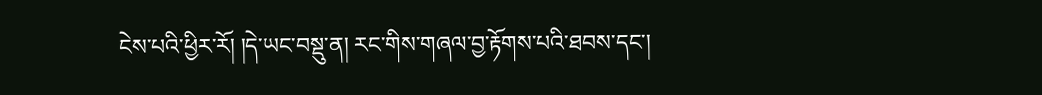ངེས་པའི་ཕྱིར་རོ། །དེ་ཡང་བསྡུ་ན། རང་གིས་གཞལ་བྱ་རྟོགས་པའི་ཐབས་དང་།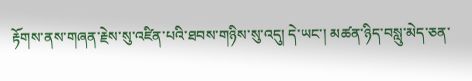རྟོགས་ནས་གཞན་རྗེས་སུ་འཛིན་པའི་ཐབས་གཉིས་སུ་འདུ། དེ་ཡང་། མཚན་ཉིད་བསླུ་མེད་ཅན་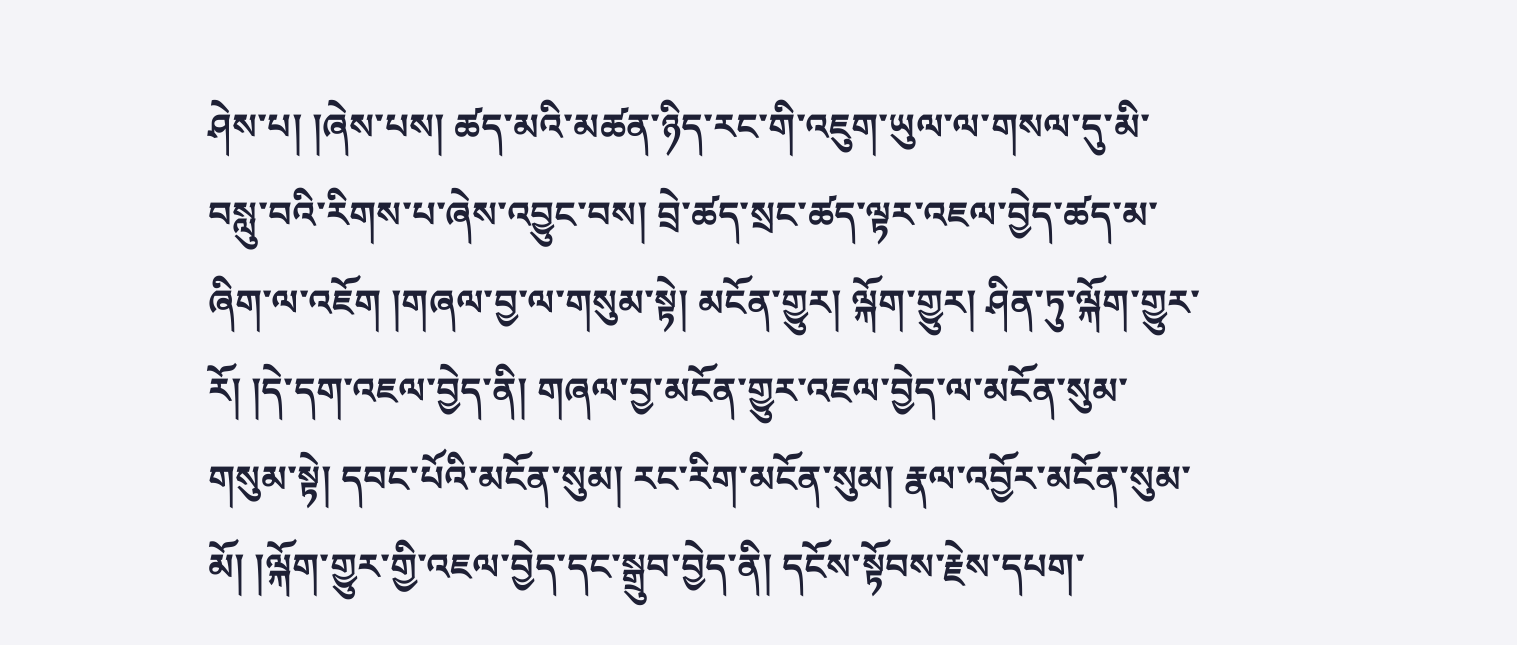ཤེས་པ། །ཞེས་པས། ཚད་མའི་མཚན་ཉིད་རང་གི་འཇུག་ཡུལ་ལ་གསལ་དུ་མི་བསླུ་བའི་རིགས་པ་ཞེས་འབྱུང་བས། བྲེ་ཚད་སྲང་ཚད་ལྟར་འཇལ་བྱེད་ཚད་མ་ཞིག་ལ་འཇོག །གཞལ་བྱ་ལ་གསུམ་སྟེ། མངོན་གྱུར། ལྐོག་གྱུར། ཤིན་ཏུ་ལྐོག་གྱུར་རོ། །དེ་དག་འཇལ་བྱེད་ནི། གཞལ་བྱ་མངོན་གྱུར་འཇལ་བྱེད་ལ་མངོན་སུམ་གསུམ་སྟེ། དབང་པོའི་མངོན་སུམ། རང་རིག་མངོན་སུམ། རྣལ་འབྱོར་མངོན་སུམ་མོ། །ལྐོག་གྱུར་གྱི་འཇལ་བྱེད་དང་སྒྲུབ་བྱེད་ནི། དངོས་སྟོབས་རྗེས་དཔག་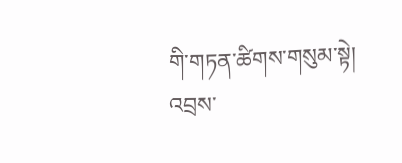གི་གཏན་ཚིགས་གསུམ་སྟེ། འབྲས་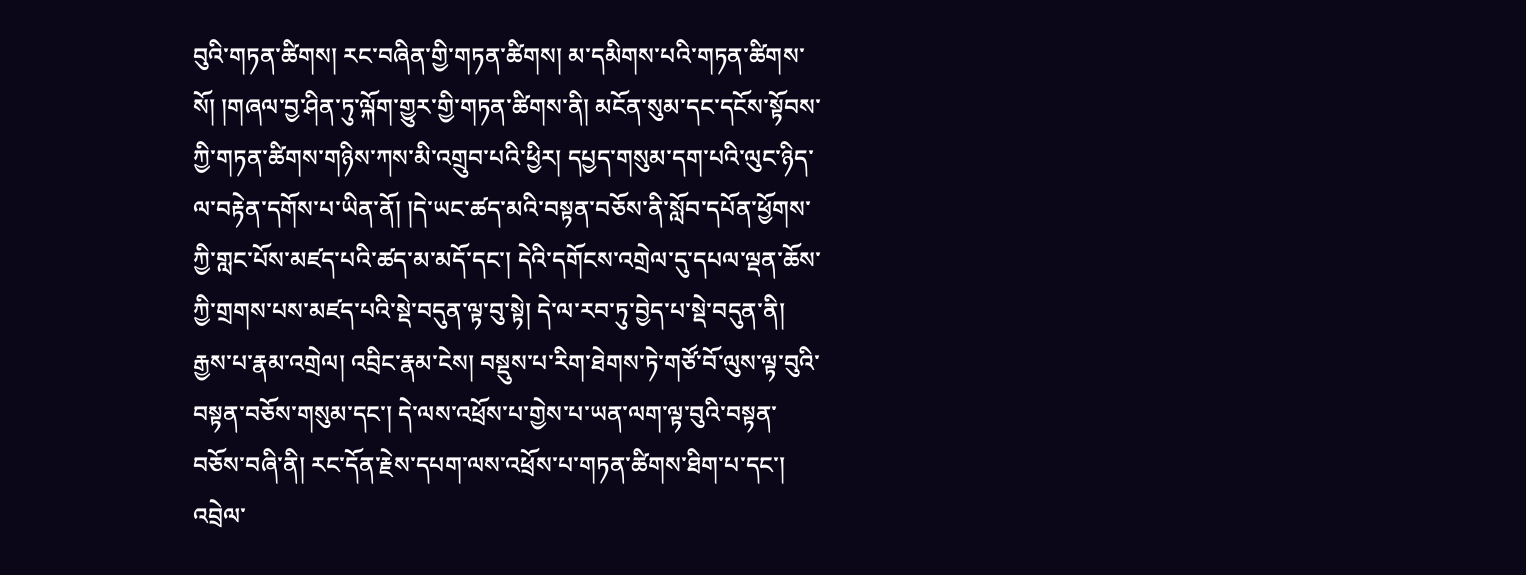བུའི་གཏན་ཚིགས། རང་བཞིན་གྱི་གཏན་ཚིགས། མ་དམིགས་པའི་གཏན་ཚིགས་སོ། །གཞལ་བྱ་ཤིན་ཏུ་ལྐོག་གྱུར་གྱི་གཏན་ཚིགས་ནི། མངོན་སུམ་དང་དངོས་སྟོབས་ཀྱི་གཏན་ཚིགས་གཉིས་ཀས་མི་འགྲུབ་པའི་ཕྱིར། དཔྱད་གསུམ་དག་པའི་ལུང་ཉིད་ལ་བརྟེན་དགོས་པ་ཡིན་ནོ། །དེ་ཡང་ཚད་མའི་བསྟན་བཅོས་ནི་སློབ་དཔོན་ཕྱོགས་ཀྱི་གླང་པོས་མཛད་པའི་ཚད་མ་མདོ་དང་། དེའི་དགོངས་འགྲེལ་དུ་དཔལ་ལྡན་ཆོས་ཀྱི་གྲགས་པས་མཛད་པའི་སྡེ་བདུན་ལྟ་བུ་སྟེ། དེ་ལ་རབ་ཏུ་བྱེད་པ་སྡེ་བདུན་ནི། རྒྱས་པ་རྣམ་འགྲེལ། འབྲིང་རྣམ་ངེས། བསྡུས་པ་རིག་ཐེགས་ཏེ་གཙོ་བོ་ལུས་ལྟ་བུའི་བསྟན་བཅོས་གསུམ་དང་། དེ་ལས་འཕྲོས་པ་གྱེས་པ་ཡན་ལག་ལྟ་བུའི་བསྟན་བཅོས་བཞི་ནི། རང་དོན་རྗེས་དཔག་ལས་འཕྲོས་པ་གཏན་ཚིགས་ཐིག་པ་དང་། འབྲེལ་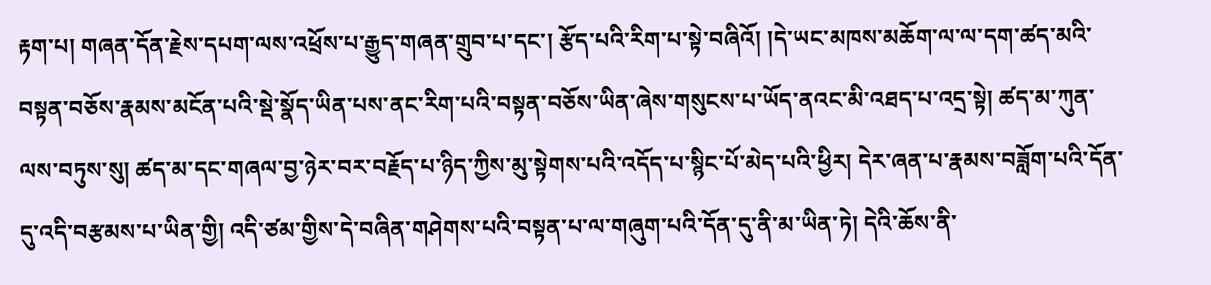རྟག་པ། གཞན་དོན་རྗེས་དཔག་ལས་འཕྲོས་པ་རྒྱུད་གཞན་གྲུབ་པ་དང་། རྩོད་པའི་རིག་པ་སྟེ་བཞིའོ། །དེ་ཡང་མཁས་མཆོག་ལ་ལ་དག་ཚད་མའི་བསྟན་བཅོས་རྣམས་མངོན་པའི་སྡེ་སྣོད་ཡིན་པས་ནང་རིག་པའི་བསྟན་བཅོས་ཡིན་ཞེས་གསུངས་པ་ཡོད་ནའང་མི་འཐད་པ་འདྲ་སྟེ། ཚད་མ་ཀུན་ལས་བཏུས་སུ། ཚད་མ་དང་གཞལ་བྱ་ཉེར་བར་བརྗོད་པ་ཉིད་ཀྱིས་མུ་སྟེགས་པའི་འདོད་པ་སྙིང་པོ་མེད་པའི་ཕྱིར། དེར་ཞན་པ་རྣམས་བཟློག་པའི་དོན་དུ་འདི་བརྩམས་པ་ཡིན་གྱི། འདི་ཙམ་གྱིས་དེ་བཞིན་གཤེགས་པའི་བསྟན་པ་ལ་གཞུག་པའི་དོན་དུ་ནི་མ་ཡིན་ཏེ། དེའི་ཆོས་ནི་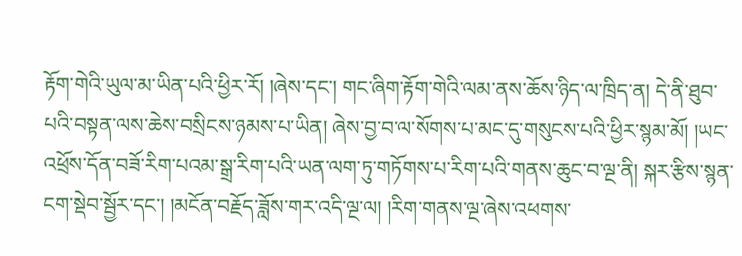རྟོག་གེའི་ཡུལ་མ་ཡིན་པའི་ཕྱིར་རོ། །ཞེས་དང་། གང་ཞིག་རྟོག་གེའི་ལམ་ནས་ཆོས་ཉིད་ལ་ཁྲིད་ན། དེ་ནི་ཐུབ་པའི་བསྟན་ལས་ཆེས་བསྲིངས་ཉམས་པ་ཡིན། ཞེས་བྱ་བ་ལ་སོགས་པ་མང་དུ་གསུངས་པའི་ཕྱིར་སྙམ་མོ། །ཡང་འཕྲོས་དོན་བཟོ་རིག་པའམ་སྒྲ་རིག་པའི་ཡན་ལག་ཏུ་གཏོགས་པ་རིག་པའི་གནས་ཆུང་བ་ལྔ་ནི། སྐར་རྩིས་སྙན་ངག་སྡེབ་སྦྱོར་དང་། །མངོན་བརྗོད་ཟློས་གར་འདི་ལྔ་ལ། །རིག་གནས་ལྔ་ཞེས་འཕགས་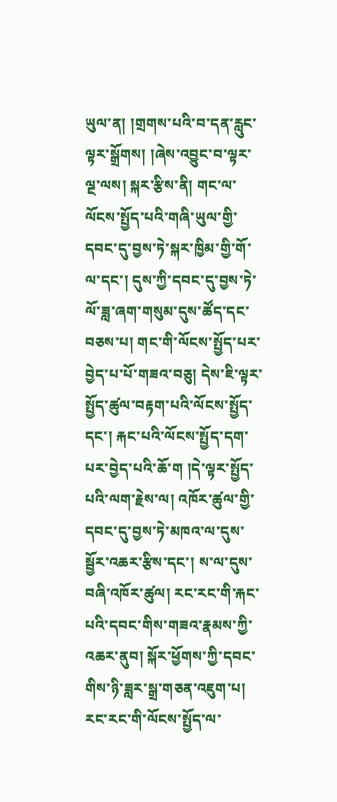ཡུལ་ན། །གྲགས་པའི་བ་དན་རླུང་ལྟར་སྒྲོགས། །ཞེས་འབྱུང་བ་ལྟར་ལྔ་ལས། སྐར་རྩིས་ནི། གང་ལ་ལོངས་སྤྱོད་པའི་གཞི་ཡུལ་གྱི་དབང་དུ་བྱས་ཏེ་སྐར་ཁྱིམ་གྱི་གོ་ལ་དང་། དུས་ཀྱི་དབང་དུ་བྱས་ཏེ་ལོ་ཟླ་ཞག་གསུམ་དུས་ཚོད་དང་བཅས་པ། གང་གི་ལོངས་སྤྱོད་པར་བྱེད་པ་པོ་གཟའ་བཅུ། དེས་ཇི་ལྟར་སྤྱོད་ཚུལ་བརྟག་པའི་ལོངས་སྤྱོད་དང་། རྐང་པའི་ལོངས་སྤྱོད་དག་པར་བྱེད་པའི་ཆོ་ག །དེ་ལྟར་སྤྱོད་པའི་ལག་རྗེས་ལ། འཁོར་ཚུལ་གྱི་དབང་དུ་བྱས་ཏེ་མཁའ་ལ་དུས་སྦྱོར་འཆར་རྩིས་དང་། ས་ལ་དུས་བཞི་འཁོར་ཚུལ། རང་རང་གི་རྐང་པའི་དབང་གིས་གཟའ་རྣམས་ཀྱི་འཆར་ནུབ། སྐོར་ཕྱོགས་ཀྱི་དབང་གིས་ཉི་ཟླར་སྒྲ་གཅན་འཇུག་པ། རང་རང་གི་ལོངས་སྤྱོད་ལ་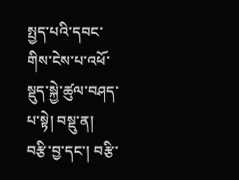སྤྱད་པའི་དབང་གིས་ངེས་པ་འཕོ་སྡུད་སྐྱེ་ཚུལ་བཤད་པ་སྟེ། བསྡུ་ན། བརྩི་བྱ་དང་། བརྩི་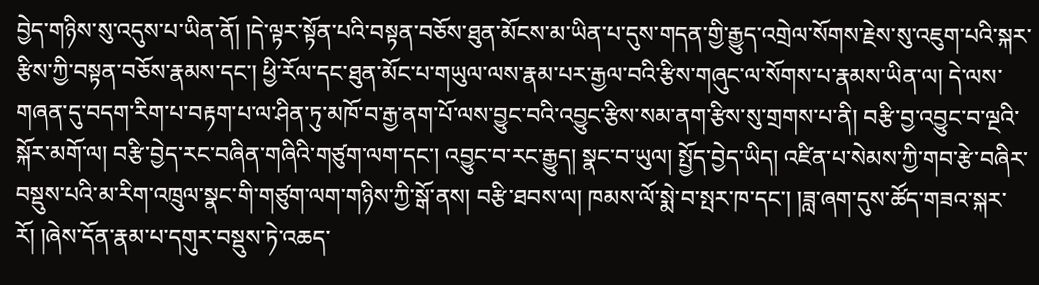བྱེད་གཉིས་སུ་འདུས་པ་ཡིན་ནོ། །དེ་ལྟར་སྟོན་པའི་བསྟན་བཅོས་ཐུན་མོངས་མ་ཡིན་པ་དུས་གདན་གྱི་རྒྱུད་འགྲེལ་སོགས་རྗེས་སུ་འཇུག་པའི་སྐར་རྩིས་ཀྱི་བསྟན་བཅོས་རྣམས་དང་། ཕྱི་རོལ་དང་ཐུན་མོང་པ་གཡུལ་ལས་རྣམ་པར་རྒྱལ་བའི་རྩིས་གཞུང་ལ་སོགས་པ་རྣམས་ཡིན་ལ། དེ་ལས་གཞན་དུ་བདག་རིག་པ་བརྟག་པ་ལ་ཤིན་ཏུ་མཁོ་བ་རྒྱ་ནག་པོ་ལས་བྱུང་བའི་འབྱུང་རྩིས་སམ་ནག་རྩིས་སུ་གྲགས་པ་ནི། བརྩི་བྱ་འབྱུང་བ་ལྔའི་སྐོར་མགོ་ལ། བརྩི་བྱེད་རང་བཞིན་གཞིའི་གཙུག་ལག་དང་། འབྱུང་བ་རང་རྒྱུད། སྣང་བ་ཡུལ། སྤྱོད་བྱེད་ཡིད། འཛིན་པ་སེམས་ཀྱི་གབ་རྩེ་བཞིར་བསྡུས་པའི་མ་རིག་འཁྲུལ་སྣང་གི་གཙུག་ལག་གཉིས་ཀྱི་སྒོ་ནས། བརྩི་ཐབས་ལ། ཁམས་ལོ་སྨེ་བ་སྤར་ཁ་དང་། །ཟླ་ཞག་དུས་ཚོད་གཟའ་སྐར་རོ། །ཞེས་དོན་རྣམ་པ་དགུར་བསྡུས་ཏེ་འཆད་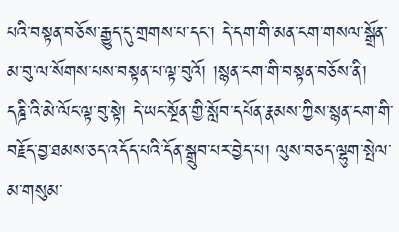པའི་བསྟན་བཅོས་རྒྱུད་དུ་གྲགས་པ་དང་། དེ་དག་གི་མན་ངག་གསལ་སྒྲོན་མ་བུ་ལ་སོགས་པས་བསྟན་པ་ལྟ་བུའོ། །སྙན་ངག་གི་བསྟན་བཅོས་ནི། དཎྜི་འི་མེ་ལོང་ལྟ་བུ་སྟེ། དེ་ཡང་སྔོན་གྱི་སློབ་དཔོན་རྣམས་ཀྱིས་སྙན་ངག་གི་བརྗོད་བྱ་ཐམས་ཅད་འདོད་པའི་དོན་སྒྲུབ་པར་བྱེད་པ། ལུས་བཅད་ལྷུག་སྤེལ་མ་གསུམ་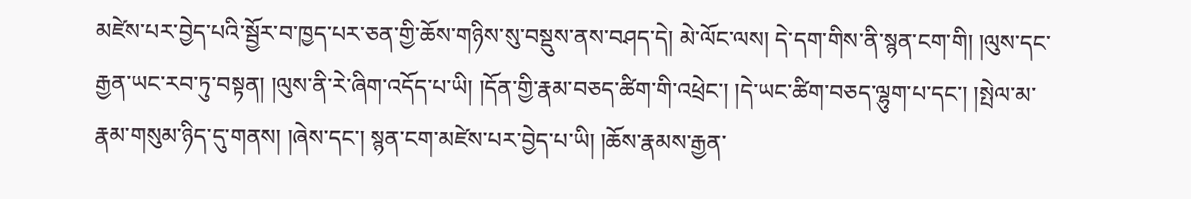མཛེས་པར་བྱེད་པའི་སྦྱོར་བ་ཁྱད་པར་ཅན་གྱི་ཆོས་གཉིས་སུ་བསྡུས་ནས་བཤད་དེ། མེ་ལོང་ལས། དེ་དག་གིས་ནི་སྙན་ངག་གི། །ལུས་དང་རྒྱན་ཡང་རབ་ཏུ་བསྟན། །ལུས་ནི་རེ་ཞིག་འདོད་པ་ཡི། །དོན་གྱི་རྣམ་བཅད་ཚིག་གི་འཕྲེང་། །དེ་ཡང་ཚིག་བཅད་ལྷུག་པ་དང་། །སྤེལ་མ་རྣམ་གསུམ་ཉིད་དུ་གནས། །ཞེས་དང་། སྙན་ངག་མཛེས་པར་བྱེད་པ་ཡི། །ཆོས་རྣམས་རྒྱན་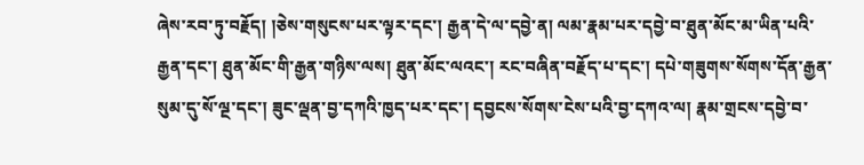ཞེས་རབ་ཏུ་བརྗོད། །ཅེས་གསུངས་པར་ལྟར་དང་། རྒྱན་དེ་ལ་དབྱེ་ན། ལམ་རྣམ་པར་དབྱེ་བ་ཐུན་མོང་མ་ཡིན་པའི་རྒྱན་དང་། ཐུན་མོང་གི་རྒྱན་གཉིས་ལས། ཐུན་མོང་ལའང་། རང་བཞིན་བརྗོད་པ་དང་། དཔེ་གཟུགས་སོགས་དོན་རྒྱན་སུམ་དུ་སོ་ལྔ་དང་། ཟུང་ལྡན་བྱ་དཀའི་ཁྱད་པར་དང་། དབྱངས་སོགས་ངེས་པའི་བྱ་དཀའ་ལ། རྣམ་གྲངས་དབྱེ་བ་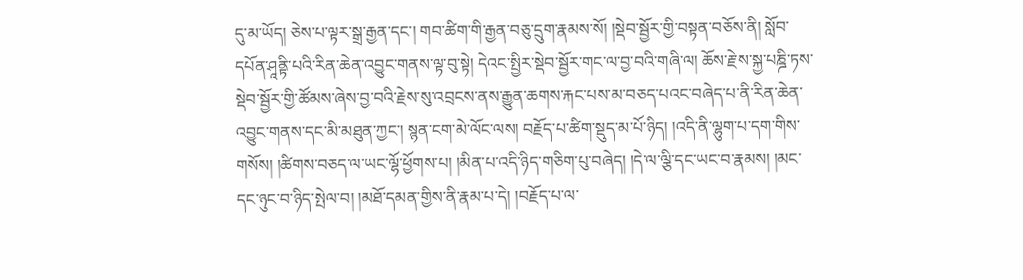དུ་མ་ཡོད། ཅེས་པ་ལྟར་སྒྲ་རྒྱན་དང་། གབ་ཚིག་གི་རྒྱན་བཅུ་དྲུག་རྣམས་སོ། །སྡེབ་སྦྱོར་གྱི་བསྟན་བཅོས་ནི། སློབ་དཔོན་ཤཱནྟི་པའི་རིན་ཆེན་འབྱུང་གནས་ལྟ་བུ་སྟེ། དེའང་སྤྱིར་སྡེབ་སྦྱོར་གང་ལ་བྱ་བའི་གཞི་ལ། ཆོས་རྗེ་ས་སྐྱ་པཎྜི་ཏས་སྡེབ་སྦྱོར་གྱི་ཚོམས་ཞེས་བྱ་བའི་རྗེས་སུ་འབྲངས་ནས་རྒྱུན་ཆགས་རྐང་པས་མ་བཅད་པའང་བཞེད་པ་ནི་རིན་ཆེན་འབྱུང་གནས་དང་མི་མཐུན་ཀྱང་། སྙན་ངག་མེ་ལོང་ལས། བརྗོད་པ་ཚིག་སྡུད་མ་པོ་ཉིད། །འདི་ནི་ལྷུག་པ་དག་གིས་གསོས། །ཚིགས་བཅད་ལ་ཡང་ལྷོ་ཕྱོགས་པ། །མིན་པ་འདི་ཉིད་གཅིག་པུ་བཞེད། །དེ་ལ་ལྕི་དང་ཡང་བ་རྣམས། །མང་དང་ཉུང་བ་ཉིད་སྤེལ་བ། །མཐོ་དམན་གྱིས་ནི་རྣམ་པ་དེ། །བརྗོད་པ་ལ་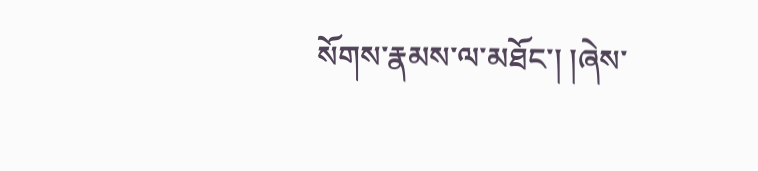སོགས་རྣམས་ལ་མཐོང་། །ཞེས་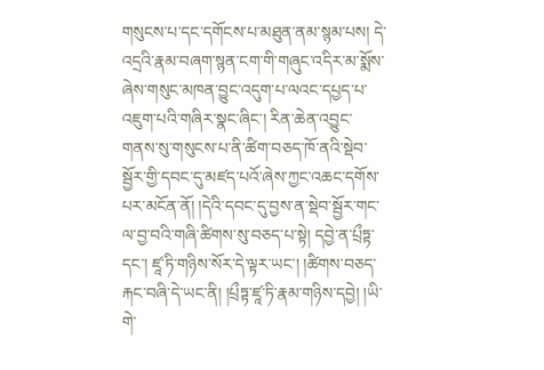གསུངས་པ་དང་དགོངས་པ་མཐུན་ནམ་སྙམ་པས། དེ་འདྲའི་རྣམ་བཞག་སྙན་ངག་གི་གཞུང་འདིར་མ་སྨོས་ཞེས་གསུང་མཁན་བྱུང་འདུག་པ་ལའང་དཔྱད་པ་འཇུག་པའི་གཞིར་སྣང་ཞིང་། རིན་ཆེན་འབྱུང་གནས་སུ་གསུངས་པ་ནི་ཚིག་བཅད་ཁོ་ནའི་སྡེབ་སྦྱོར་གྱི་དབང་དུ་མཛད་པའོ་ཞེས་ཀྱང་འཆང་དགོས་པར་མངོན་ནོ། །དེའི་དབང་དུ་བྱས་ན་སྡེབ་སྦྱོར་གང་ལ་བྱ་བའི་གཞི་ཚིགས་སུ་བཅད་པ་སྟེ། དབྱེ་ན་པྲྀཏྟ་དང་། ཛཱ་ཏི་གཉིས་སོར་དེ་ལྟར་ཡང་། །ཚིགས་བཅད་རྐང་བཞི་དེ་ཡང་ནི། །པྲྀཏྟ་ཛཱ་ཏི་རྣམ་གཉིས་དབྱེ། །ཡི་གེ་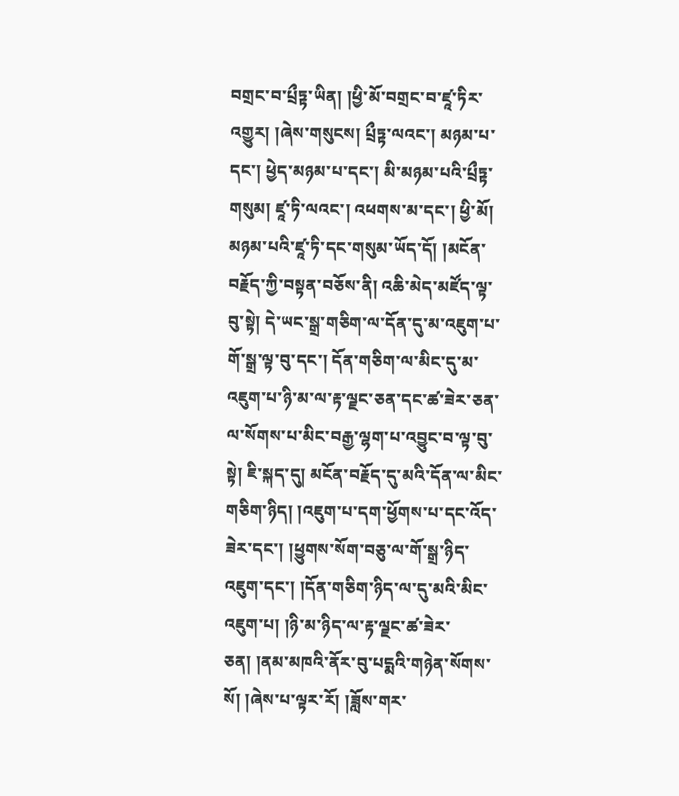བགྲང་བ་པྲྀཏྟ་ཡིན། །ཕྱི་མོ་བགྲང་བ་ཛཱ་ཏིར་འགྱུར། །ཞེས་གསུངས། པྲྀཏྟ་ལའང་། མཉམ་པ་དང་། ཕྱེད་མཉམ་པ་དང་། མི་མཉམ་པའི་པྲྀཏྟ་གསུམ། ཛཱ་ཏི་ལའང་། འཕགས་མ་དང་། ཕྱི་མོ། མཉམ་པའི་ཛཱ་ཏི་དང་གསུམ་ཡོད་དོ། །མངོན་བརྗོད་ཀྱི་བསྟན་བཅོས་ནི། འཆི་མེད་མཛོད་ལྟ་བུ་སྟེ། དེ་ཡང་སྒྲ་གཅིག་ལ་དོན་དུ་མ་འཇུག་པ་གོ་སྒྲ་ལྟ་བུ་དང་། དོན་གཅིག་ལ་མིང་དུ་མ་འཇུག་པ་ཉི་མ་ལ་རྟ་ལྗང་ཅན་དང་ཚ་ཟེར་ཅན་ལ་སོགས་པ་མིང་བརྒྱ་ལྷག་པ་འབྱུང་བ་ལྟ་བུ་སྟེ། ཇི་སྐད་དུ། མངོན་བརྗོད་དུ་མའི་དོན་ལ་མིང་གཅིག་ཉིད། །འཇུག་པ་དག་ཕྱོགས་པ་དང་འོད་ཟེར་དང་། །ཕྱུགས་སོག་བཅུ་ལ་གོ་སྒྲ་ཉིད་འཇུག་དང་། །དོན་གཅིག་ཉིད་ལ་དུ་མའི་མིང་འཇུག་པ། །ཉི་མ་ཉིད་ལ་རྟ་ལྗང་ཚ་ཟེར་ཅན། །ནམ་མཁའི་ནོར་བུ་པདྨའི་གཉེན་སོགས་སོ། །ཞེས་པ་ལྟར་རོ། །ཟློས་གར་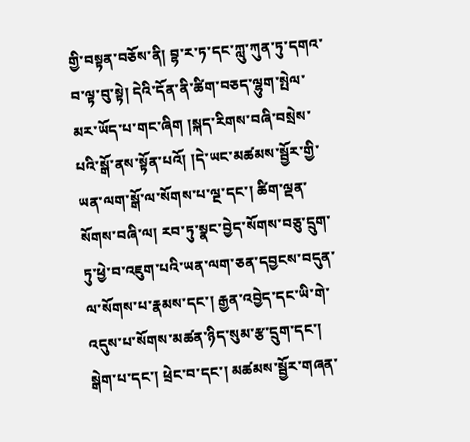གྱི་བསྟན་བཅོས་ནི། བྷ་ར་ཏ་དང་ཀླུ་ཀུན་ཏུ་དགའ་བ་ལྟ་བུ་སྟེ། དེའི་དོན་ནི་ཚིག་བཅད་ལྷུག་སྤེལ་མར་ཡོད་པ་གང་ཞིག །སྐད་རིགས་བཞི་བསྲེས་པའི་སྒོ་ནས་སྟོན་པའོ། །དེ་ཡང་མཚམས་སྦྱོར་གྱི་ཡན་ལག་སྒོ་ལ་སོགས་པ་ལྔ་དང་། ཚིག་ལྡན་སོགས་བཞི་ལ། རབ་ཏུ་སྣང་བྱེད་སོགས་བཅུ་དྲུག་ཏུ་ཕྱེ་བ་འཇུག་པའི་ཡན་ལག་ཅན་དབྱངས་བདུན་ལ་སོགས་པ་རྣམས་དང་། རྒྱན་འབྱེད་དང་ཡི་གེ་འདུས་པ་སོགས་མཚན་ཉིད་སུམ་རྩ་དྲུག་དང་། སྒེག་པ་དང་། ཕྲེང་བ་དང་། མཚམས་སྦྱོར་གཞན་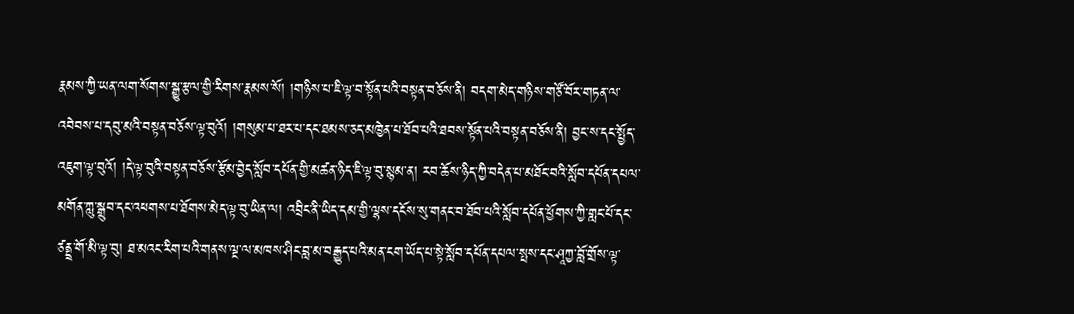རྣམས་ཀྱི་ཡན་ལག་སོགས་སྒྱུ་རྩལ་གྱི་རིགས་རྣམས་སོ། །གཉིས་པ་ཇི་ལྟ་བ་སྟོན་པའི་བསྟན་བཅོས་ནི། བདག་མེད་གཉིས་གཙོ་བོར་གཏན་ལ་འབེབས་པ་དབུ་མའི་བསྟན་བཅོས་ལྟ་བུའོ། །གསུམ་པ་ཐར་པ་དང་ཐམས་ཅད་མཁྱེན་པ་ཐོབ་པའི་ཐབས་སྟོན་པའི་བསྟན་བཅོས་ནི། བྱང་ས་དང་སྤྱོད་འཇུག་ལྟ་བུའོ། །དེ་ལྟ་བུའི་བསྟན་བཅོས་རྩོམ་བྱེད་སློབ་དཔོན་གྱི་མཚན་ཉིད་ཇི་ལྟ་བུ་སྙམ་ན། རབ་ཆོས་ཉིད་ཀྱི་བདེན་པ་མཐོང་བའི་སློབ་དཔོན་དཔལ་མགོན་ཀླུ་སྒྲུབ་དང་འཕགས་པ་ཐོགས་མེད་ལྟ་བུ་ཡིན་ལ། འབྲིང་ནི་ཡིད་དམ་གྱི་ལྷས་དངོས་སུ་གནང་བ་ཐོབ་པའི་སློབ་དཔོན་ཕྱོགས་ཀྱི་གླང་པོ་དང་ཙནྡྲ་གོ་མི་ལྟ་བུ། ཐ་མའང་རིག་པའི་གནས་ལྔ་ལ་མཁས་ཤིང་བླ་མ་བརྒྱུད་པའི་མན་ངག་ཡོད་པ་སྟེ་སློབ་དཔོན་དཔལ་སྤས་དང་ཤཱཀྱ་བློ་གྲོས་ལྟ་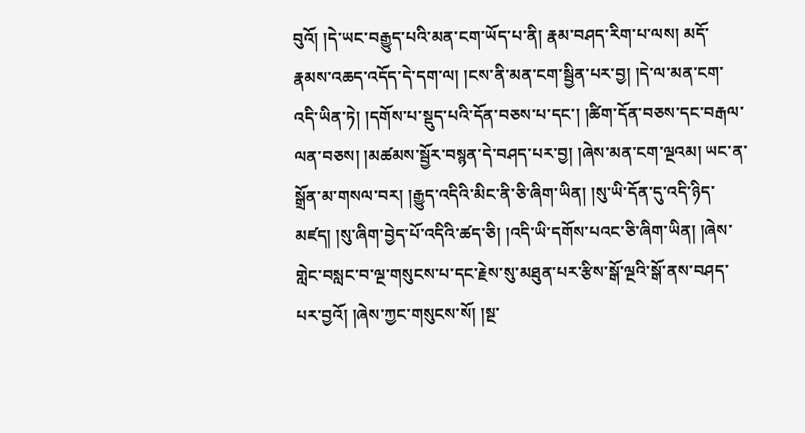བུའོ། །དེ་ཡང་བརྒྱུད་པའི་མན་ངག་ཡོད་པ་ནི། རྣམ་བཤད་རིག་པ་ལས། མདོ་རྣམས་འཆད་འདོད་དེ་དག་ལ། །ངས་ནི་མན་ངག་སྦྱིན་པར་བྱ། །དེ་ལ་མན་ངག་འདི་ཡིན་ཏེ། །དགོས་པ་སྡུད་པའི་དོན་བཅས་པ་དང་། །ཚིག་དོན་བཅས་དང་བརྒལ་ལན་བཅས། །མཚམས་སྦྱོར་བསྙན་དེ་བཤད་པར་བྱ། །ཞེས་མན་ངག་ལྔའམ། ཡང་ན་སྒྲོན་མ་གསལ་བར། །རྒྱུད་འདིའི་མིང་ནི་ཅི་ཞིག་ཡིན། །སུ་ཡི་དོན་དུ་འདི་ཉིད་མཛད། །སུ་ཞིག་བྱེད་པོ་འདིའི་ཚད་ཅི། །འདི་ཡི་དགོས་པའང་ཅི་ཞིག་ཡིན། །ཞེས་གླེང་བསླང་བ་ལྔ་གསུངས་པ་དང་རྗེས་སུ་མཐུན་པར་རྩིས་སྒོ་ལྔའི་སྒོ་ནས་བཤད་པར་བྱའོ། །ཞེས་ཀྱང་གསུངས་སོ། །སྔ་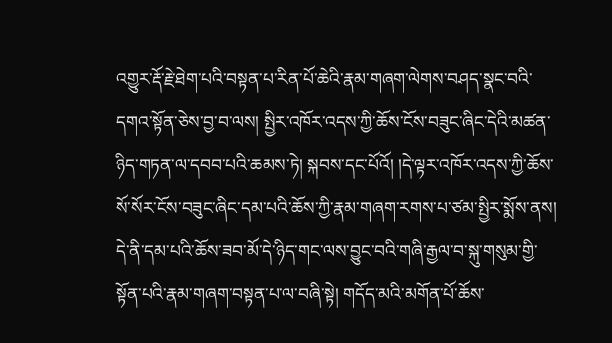འགྱུར་རྡོ་རྗེ་ཐེག་པའི་བསྟན་པ་རིན་པོ་ཆེའི་རྣམ་གཞག་ལེགས་བཤད་སྣང་བའི་དགའ་སྟོན་ཅེས་བྱ་བ་ལས། སྤྱིར་འཁོར་འདས་ཀྱི་ཆོས་ངོས་བཟུང་ཞིང་དེའི་མཚན་ཉིད་གཏན་ལ་དབབ་པའི་ཆམས་ཏེ། སྐབས་དང་པོའོ། །དེ་ལྟར་འཁོར་འདས་ཀྱི་ཆོས་སོ་སོར་ངོས་བཟུང་ཞིང་དམ་པའི་ཆོས་ཀྱི་རྣམ་གཞག་རགས་པ་ཙམ་སྤྱིར་སྨོས་ནས། དེ་ནི་དམ་པའི་ཆོས་ཟབ་མོ་དེ་ཉིད་གང་ལས་བྱུང་བའི་གཞི་རྒྱལ་བ་སྐུ་གསུམ་གྱི་སྟོན་པའི་རྣམ་གཞག་བསྟན་པ་ལ་བཞི་སྟེ། གདོད་མའི་མགོན་པོ་ཆོས་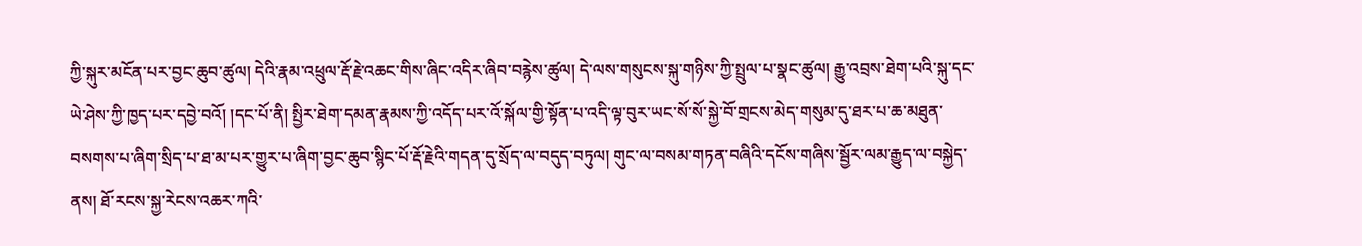ཀྱི་སྐུར་མངོན་པར་བྱང་ཆུབ་ཚུལ། དེའི་རྣམ་འཕྲུལ་རྡོ་རྗེ་འཆང་གིས་ཞིང་འདིར་ཞིབ་བརྙེས་ཚུལ། དེ་ལས་གསུངས་སྐུ་གཉིས་ཀྱི་སྤྲུལ་པ་སྣང་ཚུལ། རྒྱུ་འབྲས་ཐེག་པའི་སྐུ་དང་ཡེ་ཤེས་ཀྱི་ཁྱད་པར་དབྱེ་བའོ། །དང་པོ་ནི། སྤྱིར་ཐེག་དམན་རྣམས་ཀྱི་འདོད་པར་འོ་སྐོལ་གྱི་སྟོན་པ་འདི་ལྟ་བུར་ཡང་སོ་སོ་སྐྱེ་བོ་གྲངས་མེད་གསུམ་དུ་ཐར་པ་ཆ་མཐུན་བསགས་པ་ཞིག་སྲིད་པ་ཐ་མ་པར་གྱུར་པ་ཞིག་བྱང་ཆུབ་སྙིང་པོ་རྡོ་རྗེའི་གདན་དུ་སྲོད་ལ་བདུད་བཏུལ། གུང་ལ་བསམ་གཏན་བཞིའི་དངོས་གཞིས་སྦྱོར་ལམ་རྒྱུད་ལ་བསྐྱེད་ནས། ཐོ་རངས་སྐྱ་རེངས་འཆར་ཀའི་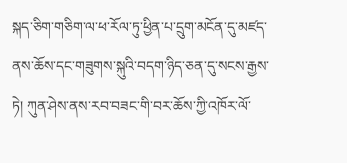སྐད་ཅིག་གཅིག་ལ་ཕ་རོལ་ཏུ་ཕྱིན་པ་དྲུག་མངོན་དུ་མཛད་ནས་ཆོས་དང་གཟུགས་སྐུའི་བདག་ཉིད་ཅན་དུ་སངས་རྒྱས་ཏེ། ཀུན་ཤེས་ནས་རབ་བཟང་གི་བར་ཆོས་ཀྱི་འཁོར་ལོ་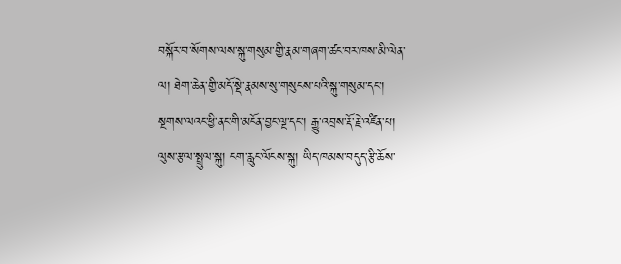བསྐོར་བ་སོགས་ལས་སྐུ་གསུམ་གྱི་རྣམ་གཞག་ཚང་བར་ཁས་མི་ལེན་ལ། ཐེག་ཆེན་གྱི་མདོ་སྡེ་རྣམས་སུ་གསུངས་པའི་སྐུ་གསུམ་དང་། སྔགས་ལའང་ཕྱི་ནང་གི་མངོན་བྱང་ལྔ་དང་། རྒྱུ་འབྲས་རྡོ་རྗེ་འཛིན་པ། ལུས་རྩལ་སྤྲུལ་སྐུ། ངག་རླུང་ལོངས་སྐུ། ཡིད་ཁམས་བདུད་རྩི་ཆོས་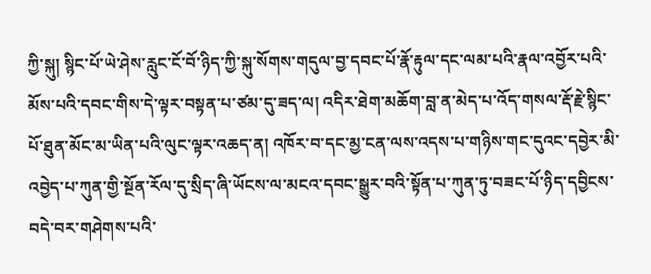ཀྱི་སྐུ། སྙིང་པོ་ཡེ་ཤེས་རླུང་ངོ་བོ་ཉིད་ཀྱི་སྐུ་སོགས་གདུལ་བྱ་དབང་པོ་རྣོ་རྟུལ་དང་ལམ་པའི་རྣལ་འབྱོར་པའི་མོས་པའི་དབང་གིས་དེ་ལྟར་བསྟན་པ་ཙམ་དུ་ཟད་ལ། འདིར་ཐེག་མཆོག་བླ་ན་མེད་པ་འོད་གསལ་རྡོ་རྗེ་སྙིང་པོ་ཐུན་མོང་མ་ཡིན་པའི་ལུང་ལྟར་འཆད་ན། འཁོར་བ་དང་མྱ་ངན་ལས་འདས་པ་གཉིས་གང་དུའང་དབྱེར་མི་འབྱེད་པ་ཀུན་གྱི་སྔོན་རོལ་དུ་སྲིད་ཞི་ཡོངས་ལ་མངའ་དབང་སྒྱུར་བའི་སྟོན་པ་ཀུན་ཏུ་བཟང་པོ་ཉིད་དབྱིངས་བདེ་བར་གཤེགས་པའི་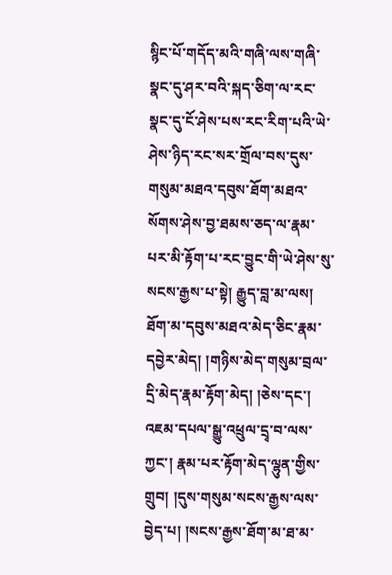སྙིང་པོ་གདོད་མའི་གཞི་ལས་གཞི་སྣང་དུ་ཤར་བའི་སྐད་ཅིག་ལ་རང་སྣང་དུ་ངོ་ཤེས་པས་རང་རིག་པའི་ཡེ་ཤེས་ཉིད་རང་སར་གྲོལ་བས་དུས་གསུམ་མཐའ་དབུས་ཐོག་མཐའ་སོགས་ཤེས་བྱ་ཐམས་ཅད་ལ་རྣམ་པར་མི་རྟོག་པ་རང་བྱུང་གི་ཡེ་ཤེས་སུ་སངས་རྒྱས་པ་སྟེ། རྒྱུད་བླ་མ་ལས། ཐོག་མ་དབུས་མཐའ་མེད་ཅིང་རྣམ་དབྱེར་མེད། །གཉིས་མེད་གསུམ་བྲལ་དྲི་མེད་རྣམ་རྟོག་མེད། །ཅེས་དང་། འཇམ་དཔལ་སྒྱུ་འཕྲུལ་དྲྭ་བ་ལས་ཀྱང་། རྣམ་པར་རྟོག་མེད་ལྷུན་གྱིས་གྲུབ། །དུས་གསུམ་སངས་རྒྱས་ལས་བྱེད་པ། །སངས་རྒྱས་ཐོག་མ་ཐ་མ་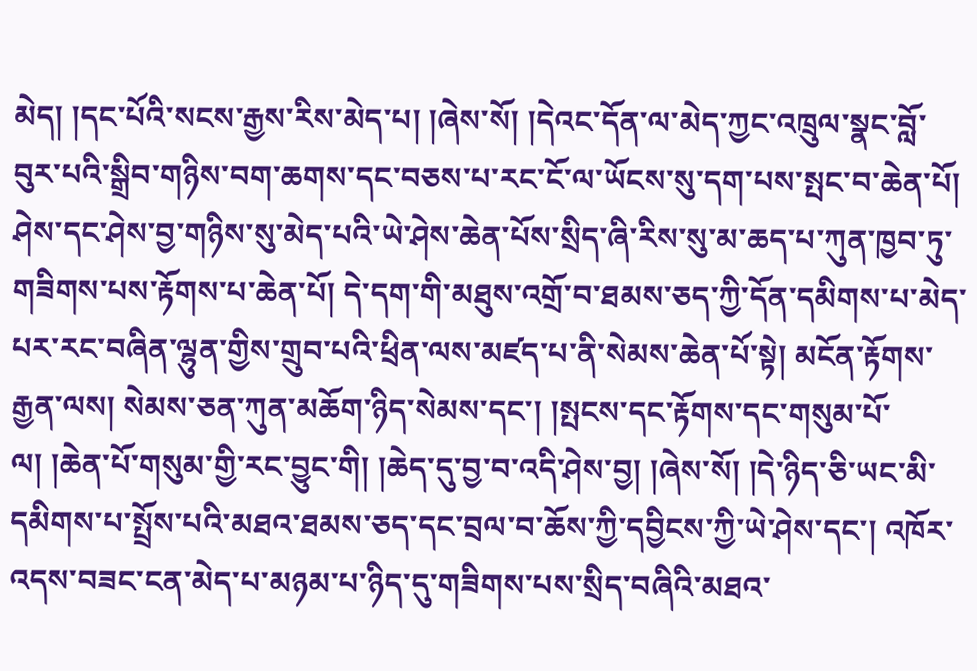མེད། །དང་པོའི་སངས་རྒྱས་རིས་མེད་པ། །ཞེས་སོ། །དེའང་དོན་ལ་མེད་ཀྱང་འཁྲུལ་སྣང་བློ་བུར་པའི་སྒྲིབ་གཉིས་བག་ཆགས་དང་བཅས་པ་རང་ངོ་ལ་ཡོངས་སུ་དག་པས་སྤང་བ་ཆེན་པོ། ཤེས་དང་ཤེས་བྱ་གཉིས་སུ་མེད་པའི་ཡེ་ཤེས་ཆེན་པོས་སྲིད་ཞི་རིས་སུ་མ་ཆད་པ་ཀུན་ཁྱབ་ཏུ་གཟིགས་པས་རྟོགས་པ་ཆེན་པོ། དེ་དག་གི་མཐུས་འགྲོ་བ་ཐམས་ཅད་ཀྱི་དོན་དམིགས་པ་མེད་པར་རང་བཞིན་ལྷུན་གྱིས་གྲུབ་པའི་ཕྲིན་ལས་མཛད་པ་ནི་སེམས་ཆེན་པོ་སྟེ། མངོན་རྟོགས་རྒྱན་ལས། སེམས་ཅན་ཀུན་མཆོག་ཉིད་སེམས་དང་། །སྤངས་དང་རྟོགས་དང་གསུམ་པོ་ལ། །ཆེན་པོ་གསུམ་གྱི་རང་བྱུང་གི། །ཆེད་དུ་བྱ་བ་འདི་ཤེས་བྱ། །ཞེས་སོ། །དེ་ཉིད་ཅི་ཡང་མི་དམིགས་པ་སྤྲོས་པའི་མཐའ་ཐམས་ཅད་དང་བྲལ་བ་ཆོས་ཀྱི་དབྱིངས་ཀྱི་ཡེ་ཤེས་དང་། འཁོར་འདས་བཟང་ངན་མེད་པ་མཉམ་པ་ཉིད་དུ་གཟིགས་པས་སྲིད་བཞིའི་མཐའ་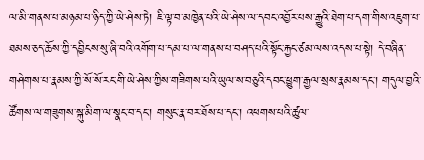ལ་མི་གནས་པ་མཉམ་པ་ཉིད་ཀྱི་ཡེ་ཤེས་ཏེ། ཇི་ལྟ་བ་མཁྱེན་པའི་ཡེ་ཤེས་ལ་དབང་འབྱོར་པས་རྒྱུའི་ཐེག་པ་དག་གིས་འཇུག་པ་ཐམས་ཅད་ཆོས་ཀྱི་དབྱིངས་སུ་ཞི་བའི་འགོག་པ་དམ་པ་ལ་གནས་པ་བཤད་པའི་སྟོང་རྐྱང་ཙམ་ལས་འདས་པ་སྟེ། དེ་བཞིན་གཤེགས་པ་རྣམས་ཀྱི་སོ་སོ་རང་གི་ཡེ་ཤེས་ཀྱིས་གཟིགས་པའི་ཡུལ་ས་བཅུའི་དབང་ཕྱུག་རྒྱལ་སྲས་རྣམས་དང་། གདུལ་བྱའི་ཚོགས་ལ་གཟུགས་སྐུ་མིག་ལ་སྣང་བ་དང་། གསུང་རྣ་བར་ཐོས་པ་དང་། འཕགས་པའི་ཚུལ་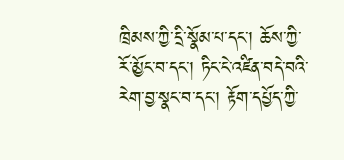ཁྲིམས་ཀྱི་དྲི་སྣོམ་པ་དང་། ཆོས་ཀྱི་རོ་མྱོང་བ་དང་། ཏིང་ངེ་འཛིན་བདེ་བའི་རེག་བྱ་སྣང་བ་དང་། རྟོག་དཔྱོད་ཀྱི་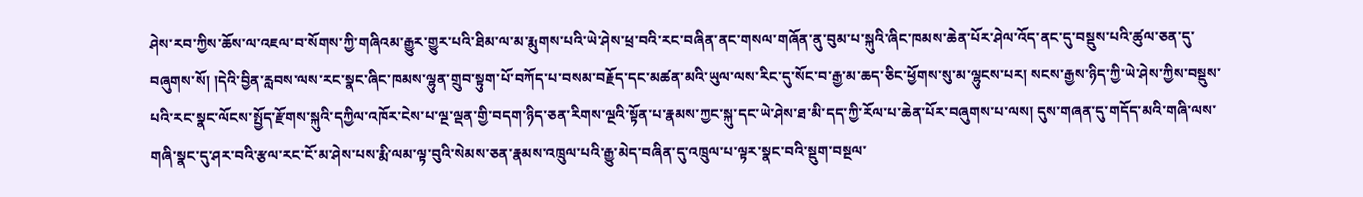ཤེས་རབ་ཀྱིས་ཆོས་ལ་འཇལ་བ་སོགས་ཀྱི་གཞིའམ་རྒྱུར་གྱུར་པའི་ཐིམ་ལ་མ་རྨུགས་པའི་ཡེ་ཤེས་ཕྲ་བའི་རང་བཞིན་ནང་གསལ་གཞོན་ནུ་བུམ་པ་སྐུའི་ཞིང་ཁམས་ཆེན་པོར་ཤེལ་འོད་ནང་དུ་བསྡུས་པའི་ཚུལ་ཅན་དུ་བཞུགས་སོ། །དེའི་བྱིན་རླབས་ལས་རང་སྣང་ཞིང་ཁམས་ལྷུན་གྲུབ་སྟུག་པོ་བཀོད་པ་བསམ་བརྗོད་དང་མཚན་མའི་ཡུལ་ལས་རིང་དུ་སོང་བ་རྒྱ་མ་ཆད་ཅིང་ཕྱོགས་སུ་མ་ལྷུངས་པར། སངས་རྒྱས་ཉིད་ཀྱི་ཡེ་ཤེས་ཀྱིས་བསྡུས་པའི་རང་སྣང་ལོངས་སྤྱོད་རྫོགས་སྐུའི་དཀྱིལ་འཁོར་ངེས་པ་ལྔ་ལྡན་གྱི་བདག་ཉིད་ཅན་རིགས་ལྔའི་སྟོན་པ་རྣམས་ཀྱང་སྐུ་དང་ཡེ་ཤེས་ཐ་མི་དད་ཀྱི་རོལ་པ་ཆེན་པོར་བཞུགས་པ་ལས། དུས་གཞན་དུ་གདོད་མའི་གཞི་ལས་གཞི་སྣང་དུ་ཤར་བའི་རྩལ་རང་ངོ་མ་ཤེས་པས་རྨི་ལམ་ལྟ་བུའི་སེམས་ཅན་རྣམས་འཁྲུལ་པའི་རྒྱུ་མེད་བཞིན་དུ་འཁྲུལ་པ་ལྟར་སྣང་བའི་སྡུག་བསྔལ་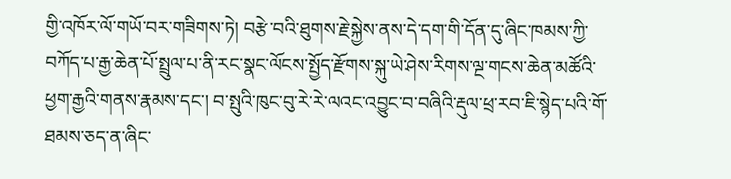གྱི་འཁོར་ལོ་གཡོ་བར་གཟིགས་ཏེ། བརྩེ་བའི་ཐུགས་རྗེ་སྐྱེས་ནས་དེ་དག་གི་དོན་དུ་ཞིང་ཁམས་ཀྱི་བཀོད་པ་རྒྱ་ཆེན་པོ་སྤྲུལ་པ་ནི་རང་སྣང་ལོངས་སྤྱོད་རྫོགས་སྐུ་ཡེ་ཤེས་རིགས་ལྔ་གངས་ཆེན་མཚོའི་ཕྱག་རྒྱའི་གནས་རྣམས་དང་། བ་སྤུའི་ཁུང་བུ་རེ་རེ་ལའང་འབྱུང་བ་བཞིའི་རྡུལ་ཕྲ་རབ་ཇི་སྙེད་པའི་གོ་ཐམས་ཅད་ན་ཞིང་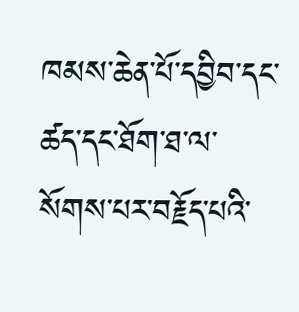ཁམས་ཆེན་པོ་དབྱིབ་དང་ཚད་དང་ཐོག་ཐ་ལ་སོགས་པར་བརྗོད་པའི་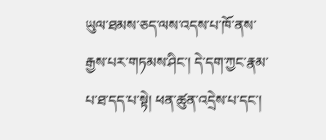ཡུལ་ཐམས་ཅད་ལས་འདས་པ་ཁོ་ནས་རྒྱས་པར་གཏམས་ཤིང་། དེ་དག་ཀྱང་རྣམ་པ་ཐ་དད་པ་སྟེ། ཕན་ཚུན་འདྲེས་པ་དང་།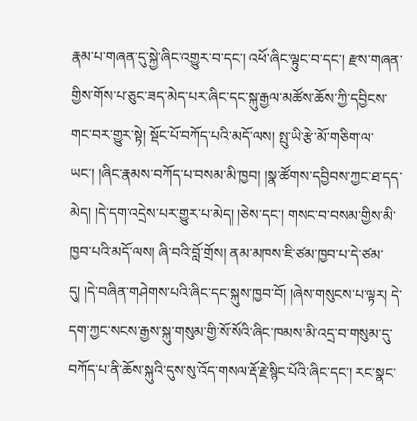རྣམ་པ་གཞན་དུ་སྐྱེ་ཞིང་འགྱུར་བ་དང་། འཕོ་ཞིང་ལྟུང་བ་དང་། རྫས་གཞན་གྱིས་གོས་པ་ཅུང་ཟད་མེད་པར་ཞིང་དང་སྐུ་རྒྱལ་མཚོས་ཆོས་ཀྱི་དབྱིངས་གང་བར་གྱུར་སྟེ། སྡོང་པོ་བཀོད་པའི་མདོ་ལས། སྤུ་ཡི་རྩེ་མོ་གཅིག་ལ་ཡང་། །ཞིང་རྣམས་བཀོད་པ་བསམ་མི་ཁྱབ། །སྣ་ཚོགས་དབྱིབས་ཀྱང་ཐ་དད་མེད། །དེ་དག་འདྲེས་པར་གྱུར་པ་མེད། །ཅེས་དང་། གསང་བ་བསམ་གྱིས་མི་ཁྱབ་པའི་མདོ་ལས། ཞི་བའི་བློ་གྲོས། ནམ་མཁས་ཇི་ཙམ་ཁྱབ་པ་དེ་ཙམ་དུ། །དེ་བཞིན་གཤེགས་པའི་ཞིང་དང་སྐུས་ཁྱབ་བོ། །ཞེས་གསུངས་པ་ལྟར། དེ་དག་ཀྱང་སངས་རྒྱས་སྐུ་གསུམ་གྱི་སོ་སོའི་ཞིང་ཁམས་མི་འདྲ་བ་གསུམ་དུ་བཀོད་པ་ནི་ཆོས་སྐུའི་དུས་སུ་འོད་གསལ་རྡོ་རྗེ་སྙིང་པོའི་ཞིང་དང་། རང་སྣང་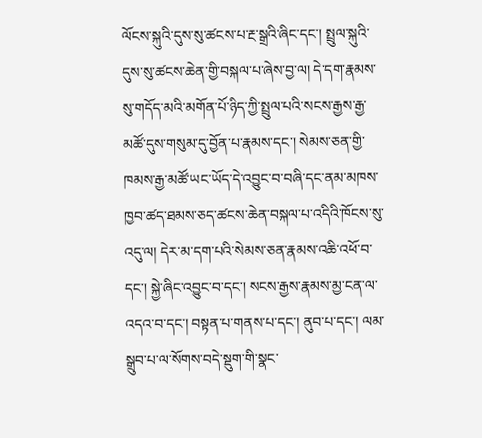ལོངས་སྐུའི་དུས་སུ་ཚངས་པ་རྔ་སྒྲའི་ཞིང་དང་། སྤྲུལ་སྐུའི་དུས་སུ་ཚངས་ཆེན་གྱི་བསྐལ་པ་ཞེས་བྱ་ལ། དེ་དག་རྣམས་སུ་གདོད་མའི་མགོན་པོ་ཉིད་ཀྱི་སྤྲུལ་པའི་སངས་རྒྱས་རྒྱ་མཚོ་དུས་གསུམ་དུ་བྱོན་པ་རྣམས་དང་། སེམས་ཅན་གྱི་ཁམས་རྒྱ་མཚོ་ཡང་ཡོད་དེ་འབྱུང་བ་བཞི་དང་ནམ་མཁས་ཁྱབ་ཚད་ཐམས་ཅད་ཚངས་ཆེན་བསྐལ་པ་འདིའི་ཁོངས་སུ་འདུ་ལ། དེར་མ་དག་པའི་སེམས་ཅན་རྣམས་འཆི་འཕོ་བ་དང་། སྐྱེ་ཞིང་འབྱུང་བ་དང་། སངས་རྒྱས་རྣམས་མྱ་ངན་ལ་འདའ་བ་དང་། བསྟན་པ་གནས་པ་དང་། ནུབ་པ་དང་། ལམ་སྒྲུབ་པ་ལ་སོགས་བདེ་སྡུག་གི་སྣང་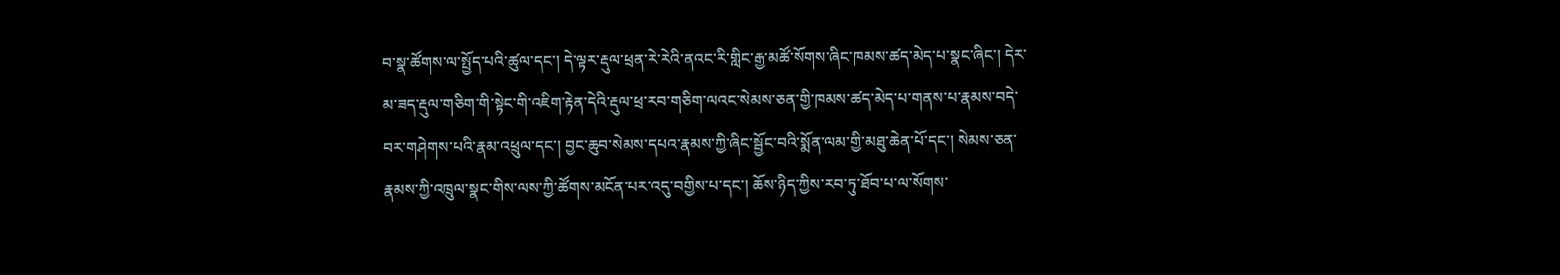བ་སྣ་ཚོགས་ལ་སྤྱོད་པའི་ཚུལ་དང་། དེ་ལྟར་རྡུལ་ཕྲན་རེ་རེའི་ནའང་རི་གླིང་རྒྱ་མཚོ་སོགས་ཞིང་ཁམས་ཚད་མེད་པ་སྣང་ཞིང་། དེར་མ་ཟད་རྡུལ་གཅིག་གི་སྟེང་གི་འཇིག་རྟེན་དེའི་རྡུལ་ཕྲ་རབ་གཅིག་ལའང་སེམས་ཅན་གྱི་ཁམས་ཚད་མེད་པ་གནས་པ་རྣམས་བདེ་བར་གཤེགས་པའི་རྣམ་འཕྲུལ་དང་། བྱང་ཆུབ་སེམས་དཔའ་རྣམས་ཀྱི་ཞིང་སྦྱོང་བའི་སྨོན་ལམ་གྱི་མཐུ་ཆེན་པོ་དང་། སེམས་ཅན་རྣམས་ཀྱི་འཁྲུལ་སྣང་གིས་ལས་ཀྱི་ཚོགས་མངོན་པར་འདུ་བགྱིས་པ་དང་། ཆོས་ཉིད་ཀྱིས་རབ་ཏུ་ཐོབ་པ་ལ་སོགས་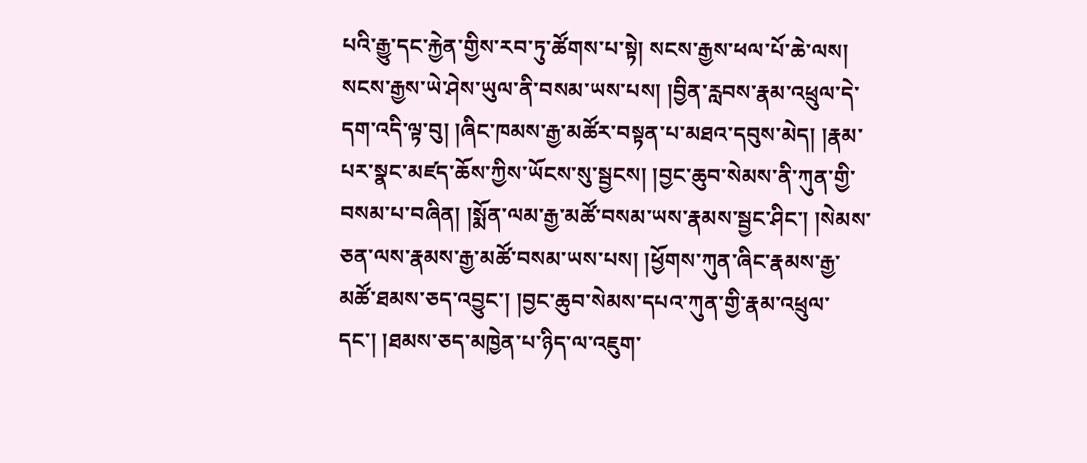པའི་རྒྱུ་དང་རྐྱེན་གྱིས་རབ་ཏུ་ཚོགས་པ་སྟེ། སངས་རྒྱས་ཕལ་པོ་ཆེ་ལས། སངས་རྒྱས་ཡེ་ཤེས་ཡུལ་ནི་བསམ་ཡས་པས། །བྱིན་རླབས་རྣམ་འཕྲུལ་དེ་དག་འདི་ལྟ་བུ། །ཞིང་ཁམས་རྒྱ་མཚོར་བསྟན་པ་མཐའ་དབུས་མེད། །རྣམ་པར་སྣང་མཛད་ཆོས་ཀྱིས་ཡོངས་སུ་སྦྱངས། །བྱང་ཆུབ་སེམས་ནི་ཀུན་གྱི་བསམ་པ་བཞིན། །སྨོན་ལམ་རྒྱ་མཚོ་བསམ་ཡས་རྣམས་སྦྱང་ཤིང་། །སེམས་ཅན་ལས་རྣམས་རྒྱ་མཚོ་བསམ་ཡས་པས། །ཕྱོགས་ཀུན་ཞིང་རྣམས་རྒྱ་མཚོ་ཐམས་ཅད་འབྱུང་། །བྱང་ཆུབ་སེམས་དཔའ་ཀུན་གྱི་རྣམ་འཕྲུལ་དང་། །ཐམས་ཅད་མཁྱེན་པ་ཉིད་ལ་འཇུག་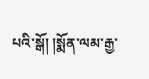པའི་སྒོ། །སྨོན་ལམ་རྒྱ་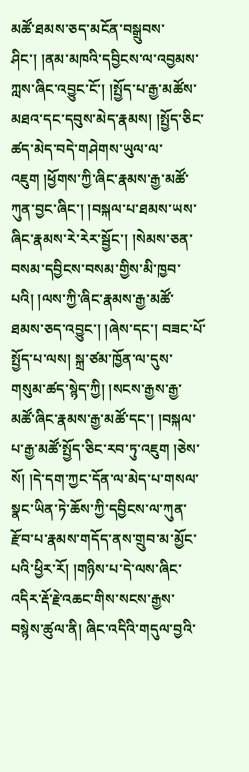མཚོ་ཐམས་ཅད་མངོན་བསྒྲུབས་ཤིང་། །ནམ་མཁའི་དབྱིངས་ལ་འབྱམས་ཀླས་ཞིང་འབྱུང་ངོ་། །སྤྱོད་པ་རྒྱ་མཚོས་མཐའ་དང་དབུས་མེད་རྣམས། །སྤྱོད་ཅིང་ཚད་མེད་བདེ་གཤེགས་ཡུལ་ལ་འཇུག །ཕྱོགས་ཀྱི་ཞིང་རྣམས་རྒྱ་མཚོ་ཀུན་བྱང་ཞིང་། །བསྐལ་པ་ཐམས་ཡས་ཞིང་རྣམས་རེ་རེར་སྦྱོང་། །སེམས་ཅན་བསམ་དབྱིངས་བསམ་གྱིས་མི་ཁྱབ་པའི། །ལས་ཀྱི་ཞིང་རྣམས་རྒྱ་མཚོ་ཐམས་ཅད་འབྱུང་། །ཞེས་དང་། བཟང་པོ་སྤྱོད་པ་ལས། སྐྲ་ཙམ་ཁྱོན་ལ་དུས་གསུམ་ཚད་སྙེད་ཀྱི། །སངས་རྒྱས་རྒྱ་མཚོ་ཞིང་རྣམས་རྒྱ་མཚོ་དང་། །བསྐལ་པ་རྒྱ་མཚོ་སྤྱོད་ཅིང་རབ་ཏུ་འཇུག །ཅེས་སོ། །དེ་དག་ཀྱང་དོན་ལ་མེད་པ་གསལ་སྣང་ཡིན་ཏེ་ཆོས་ཀྱི་དབྱིངས་ལ་ཀུན་རྫོབ་པ་རྣམས་གདོད་ནས་གྲུབ་མ་མྱོང་པའི་ཕྱིར་རོ། །གཉིས་པ་དེ་ལས་ཞིང་འདིར་རྡོ་རྗེ་འཆང་གིས་སངས་རྒྱས་བསྙེས་ཚུལ་ནི། ཞིང་འདིའི་གདུལ་བྱའི་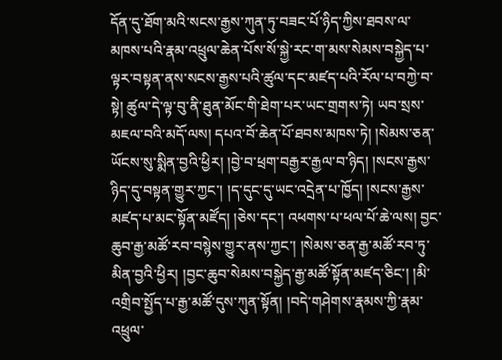དོན་དུ་ཐོག་མའི་སངས་རྒྱས་ཀུན་ཏུ་བཟང་པོ་ཉིད་ཀྱིས་ཐབས་ལ་མཁས་པའི་རྣམ་འཕྲུལ་ཆེན་པོས་སོ་སྐྱེ་རང་ག་མས་སེམས་བསྐྱེད་པ་ལྟར་བསྟན་ནས་སངས་རྒྱས་པའི་ཚུལ་དང་མཛད་པའི་རོལ་པ་བཀྱེ་བ་སྟེ། ཚུལ་དེ་ལྟ་བུ་ནི་ཐུན་མོང་གི་ཐེག་པར་ཡང་གྲགས་ཏེ། ཡབ་སྲས་མཇལ་བའི་མདོ་ལས། དཔའ་བོ་ཆེན་པོ་ཐབས་མཁས་ཏེ། །སེམས་ཅན་ཡོངས་སུ་སྨིན་བྱའི་ཕྱིར། །བྱེ་བ་ཕྲག་བརྒྱར་རྒྱལ་བ་ཉིད། །སངས་རྒྱས་ཉིད་དུ་བསྟན་གྱུར་ཀྱང་། །ད་དུང་དུ་ཡང་འདྲེན་པ་ཁྱོད། །སངས་རྒྱས་མཛད་པ་མང་སྟོན་མཛོད། །ཅེས་དང་། འཕགས་པ་ཕལ་པོ་ཆེ་ལས། བྱང་ཆུབ་རྒྱ་མཚོ་རབ་བསྙེས་གྱུར་ནས་ཀྱང་། །སེམས་ཅན་རྒྱ་མཚོ་རབ་ཏུ་མིན་བྱའི་ཕྱིར། །བྱང་ཆུབ་སེམས་བསྐྱེད་རྒྱ་མཚོ་སྟོན་མཛད་ཅིང་། །མི་འགྲིབ་སྤྱོད་པ་རྒྱ་མཚོ་དུས་ཀུན་སྟོན། །བདེ་གཤེགས་རྣམས་ཀྱི་རྣམ་འཕྲུལ་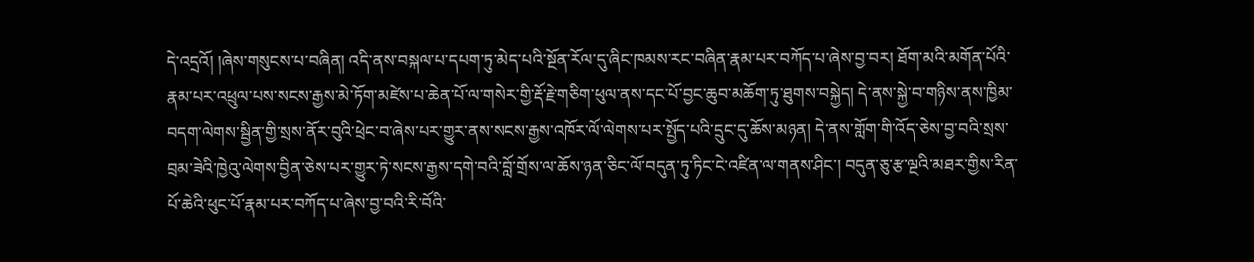དེ་འདྲའོ། །ཞེས་གསུངས་པ་བཞིན། འདི་ནས་བསྐལ་པ་དཔག་ཏུ་མེད་པའི་སྔོན་རོལ་དུ་ཞིང་ཁམས་རང་བཞིན་རྣམ་པར་བཀོད་པ་ཞེས་བྱ་བར། ཐོག་མའི་མགོན་པོའི་རྣམ་པར་འཕྲུལ་པས་སངས་རྒྱས་མེ་ཏོག་མཛེས་པ་ཆེན་པོ་ལ་གསེར་གྱི་རྡོ་རྗེ་གཅིག་ཕུལ་ནས་དང་པོ་བྱང་ཆུབ་མཆོག་ཏུ་ཐུགས་བསྐྱེད། དེ་ནས་སྐྱེ་བ་གཉིས་ནས་ཁྱིམ་བདག་ལེགས་སྦྱིན་གྱི་སྲས་ནོར་བུའི་ཕྲེང་བ་ཞེས་པར་གྱུར་ནས་སངས་རྒྱས་འཁོར་ལོ་ལེགས་པར་སྤྱོད་པའི་དྲུང་དུ་ཆོས་མཉན། དེ་ནས་གློག་གི་འོད་ཅེས་བྱ་བའི་སྲས་བྲམ་ཟེའི་ཁྱེའུ་ལེགས་བྱིན་ཅེས་པར་གྱུར་ཏེ་སངས་རྒྱས་དགེ་བའི་བློ་གྲོས་ལ་ཆོས་ཉན་ཅིང་ལོ་བདུན་ཏུ་ཏིང་ངེ་འཛིན་ལ་གནས་ཤིང་། བདུན་ཅུ་རྩ་ལྔའི་མཐར་གྱིས་རིན་པོ་ཆེའི་ཕུང་པོ་རྣམ་པར་བཀོད་པ་ཞེས་བྱ་བའི་རི་བོའི་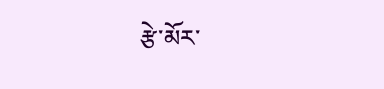རྩེ་མོར་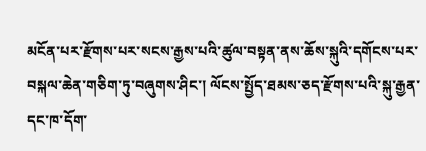མངོན་པར་རྫོགས་པར་སངས་རྒྱས་པའི་ཚུལ་བསྟན་ནས་ཆོས་སྐུའི་དགོངས་པར་བསྐལ་ཆེན་གཅིག་ཏུ་བཞུགས་ཤིང་། ལོངས་སྤྱོད་ཐམས་ཅད་རྫོགས་པའི་སྐུ་རྒྱན་དང་ཁ་དོག་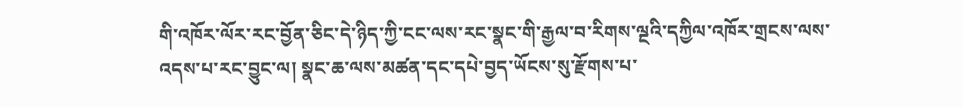གི་འཁོར་ལོར་རང་བྱོན་ཅིང་དེ་ཉིད་ཀྱི་ངང་ལས་རང་སྣང་གི་རྒྱལ་བ་རིགས་ལྔའི་དཀྱིལ་འཁོར་གྲངས་ལས་འདས་པ་རང་བྱུང་ལ། སྣང་ཆ་ལས་མཚན་དང་དཔེ་བྱད་ཡོངས་སུ་རྫོགས་པ་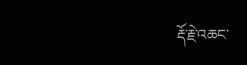རྡོ་རྗེ་འཆང་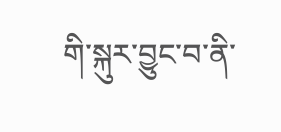གི་སྐུར་བྱུང་བ་ནི་